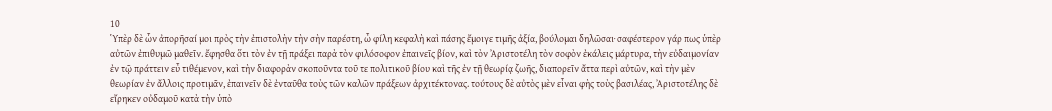10
Ὑπὲρ δὲ ὧν ἀπορῆσαί μοι πρὸς τὴν ἐπιστολὴν τὴν σὴν παρέστη, ὦ φίλη κεφαλὴ καὶ πάσης ἔμοιγε τιμῆς ἀξία, βούλομαι δηλῶσαι· σαφέστερον γάρ πως ὑπὲρ αὐτῶν ἐπιθυμῶ μαθεῖν. ἔφησθα ὅτι τὸν ἐν τῇ πράξει παρὰ τὸν φιλόσοφον ἐπαινεῖς βίον, καὶ τὸν Ἀριστοτέλη τὸν σοφὸν ἐκάλεις μάρτυρα, τὴν εὐδαιμονίαν ἐν τῷ πράττειν εὖ τιθέμενον, καὶ τὴν διαφορὰν σκοποῦντα τοῦ τε πολιτικοῦ βίου καὶ τῆς ἐν τῇ θεωρίᾳ ζωῆς, διαπορεῖν ἄττα περὶ αὐτῶν, καὶ τὴν μὲν θεωρίαν ἐν ἄλλοις προτιμᾶν, ἐπαινεῖν δὲ ἐνταῦθα τοὺς τῶν καλῶν πράξεων ἀρχιτέκτονας. τούτους δὲ αὐτὸς μὲν εἶναι φὴς τοὺς βασιλέας, Ἀριστοτέλης δὲ εἴρηκεν οὐδαμοῦ κατὰ τὴν ὑπὸ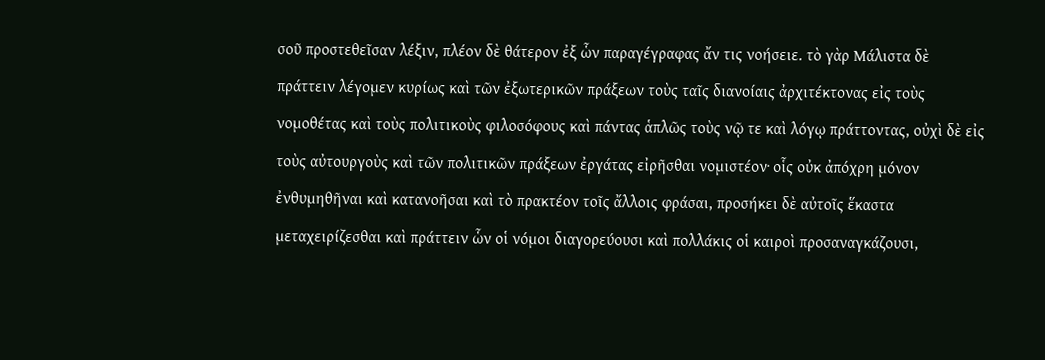σοῦ προστεθεῖσαν λέξιν, πλέον δὲ θάτερον ἐξ ὧν παραγέγραφας ἄν τις νοήσειε. τὸ γὰρ Μάλιστα δὲ πράττειν λέγομεν κυρίως καὶ τῶν ἐξωτερικῶν πράξεων τοὺς ταῖς διανοίαις ἀρχιτέκτονας εἰς τοὺς νομοθέτας καὶ τοὺς πολιτικοὺς φιλοσόφους καὶ πάντας ἁπλῶς τοὺς νῷ τε καὶ λόγῳ πράττοντας, οὐχὶ δὲ εἰς τοὺς αὐτουργοὺς καὶ τῶν πολιτικῶν πράξεων ἐργάτας εἰρῆσθαι νομιστέον· οἷς οὐκ ἀπόχρη μόνον ἐνθυμηθῆναι καὶ κατανοῆσαι καὶ τὸ πρακτέον τοῖς ἄλλοις φράσαι, προσήκει δὲ αὐτοῖς ἕκαστα μεταχειρίζεσθαι καὶ πράττειν ὧν οἱ νόμοι διαγορεύουσι καὶ πολλάκις οἱ καιροὶ προσαναγκάζουσι,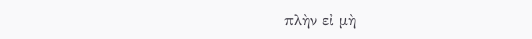πλὴν εἰ μὴ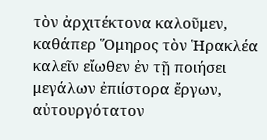τὸν ἀρχιτέκτονα καλοῦμεν, καθάπερ Ὅμηρος τὸν Ἡρακλέα καλεῖν εἴωθεν ἐν τῇ ποιήσει μεγάλων ἐπιίστορα ἔργων, αὐτουργότατον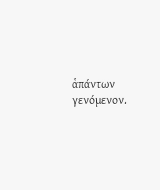ἁπάντων γενόμενον.